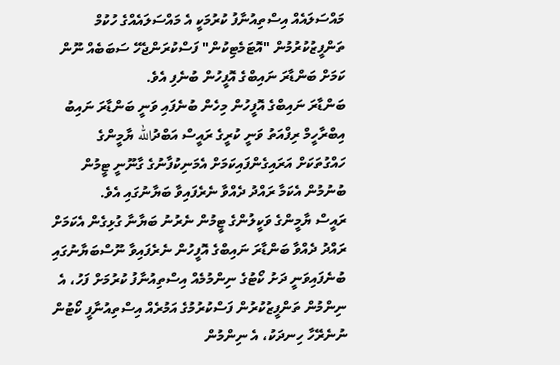މައްސަލައެއް އިސްތިއުނާފު ކުރުމަކީ އެ މައްސަލައެއްގެ ހުކުމް ތަންފީޒުކުރުމުން "އޮޓަމެޓިކުން" ފަސްކުރަންޖެހޭ ސަބަބެއް ނޫން ކަމަށް ބަންޑާރަ ނައިބްގެ އޮފީހުން ބުނެފި އެވެ.
ބަންޑާރަ ނައިބްގެ އޮފީހުން މިހެން ބުނެފައި ވަނީ ބަންޑާރަ ނައިބު އިބްރާހީމް ރިފްއަތު ވަނީ ކުރީގެ ރައީސް އަބްދުالله ޔާމީންގެ ހައްގުތަކަށް އަރައިގެންފައިކަމަށް އެމަނިކުފާނުގެ ގާނޫނީ ޓީމުން ބުނުމުން އެކަމާ ރައްދު ދެއްވާ ނެރެފައިވާ ބަޔާނުގައި އެވެ.
ރައީސް ޔާމީންގެ ވަކީލުންގެ ޓީމުން ނެރުނު ބަޔާނާ ގުޅިގެން އެކަމަށް ރައްދު ދެއްވާ ބަންޑާރަ ނައިބްގެ އޮފީހުން ނެރެފައިވާ ނޫސްބަޔާނުގައި ބުނެފައިވަނީ ދަށު ކޯޓުގެ ނިންމުމެއް އިސްތިއުނާފު ކުރުމަށް ފަހު، އެ ނިންމުން ތަންފީޒުކުރުން ފަސްކުރުމުގެ އަމުރެއް އިސްތިއުނާފީ ކޯޓުން ނުނެރޭހާ ހިނދަކު، އެ ނިންމުން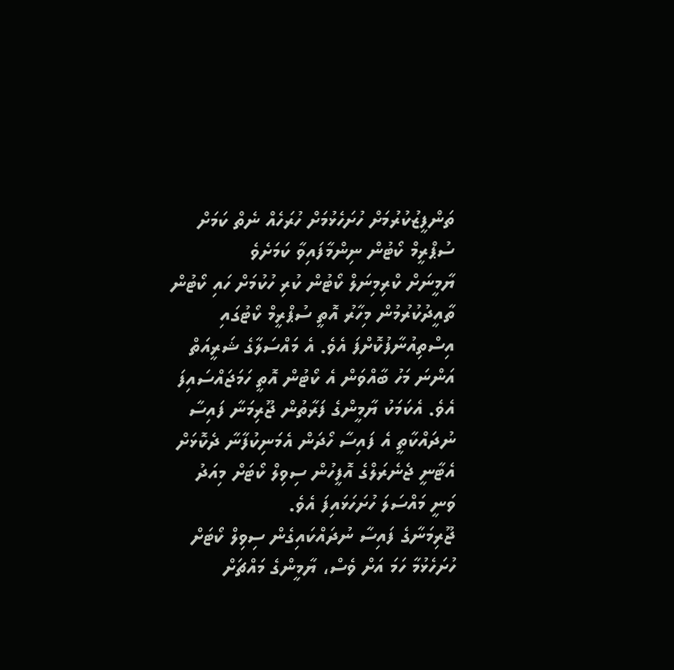ތަންފީޒުކުރުމަށް ހުށަހެޅުމަށް ހުރަހެއް ނެތް ކަމަށް ސުޕްރީމް ކޯޓުން ނިންމާފައިވާ ކަމަށެވެ
ޔާމީނަށް ކްރިމިނަލް ކޯޓުން ކުރި ހުކުމަށް ހައި ކޯޓުން ތާއީދުކުރުމުން މިހާރު އޮތީ ސުޕްރީމް ކޯޓުގައި އިސްތިއުނާފުކޮށްފަ އެވެ. އެ މައްސަލާގެ ޝަރީއަތް އަންނަ މަހު ބާއްވަން އެ ކޯޓުން އޮތީ ހަމަޖައްސައިފަ އެވެ. އެކަމަކު ޔާމީންގެ ފަރާތުން ޖޫރިމަނާ ފައިސާ ނުދައްކާތީ އެ ފައިސާ ހޯދަން އެމަނިކުފާނާ ދެކޮޅަށް އެޓާނީ ޖެނެރަލްގެ އޮފީހުން ސިވިލް ކޯޓަށް މިއަދު ވަނީ މައްސަލަ ހުށަހަޅައިފަ އެވެ.
ޖޫރިމަނާގެ ފައިސާ ނުދައްކައިގެން ސިވިލް ކޯޓަށް ހުށަހެޅުމާ ހަމަ އަށް ވެސް، ޔާމީންގެ މައްޗަށް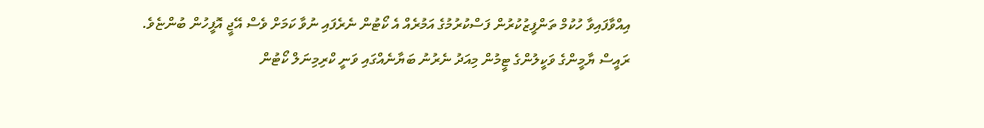އިއްވާފައިވާ ހުކުމް ތަންފީޒުކުރުން ފަސްކުރުމުގެ އަމުރެއް އެ ކޯޓުން ނެރެފައި ނުވާ ކަމަށް ވެސް އޭޖީ އޮފީހުން ބުންޏެވެ.
ރައީސް ޔާމީންގެ ވަކީލުންގެ ޓީމުން މިއަދު ނެރުނު ބަޔާނެއްގައި ވަނީ ކްރިމިނަލް ކޯޓުން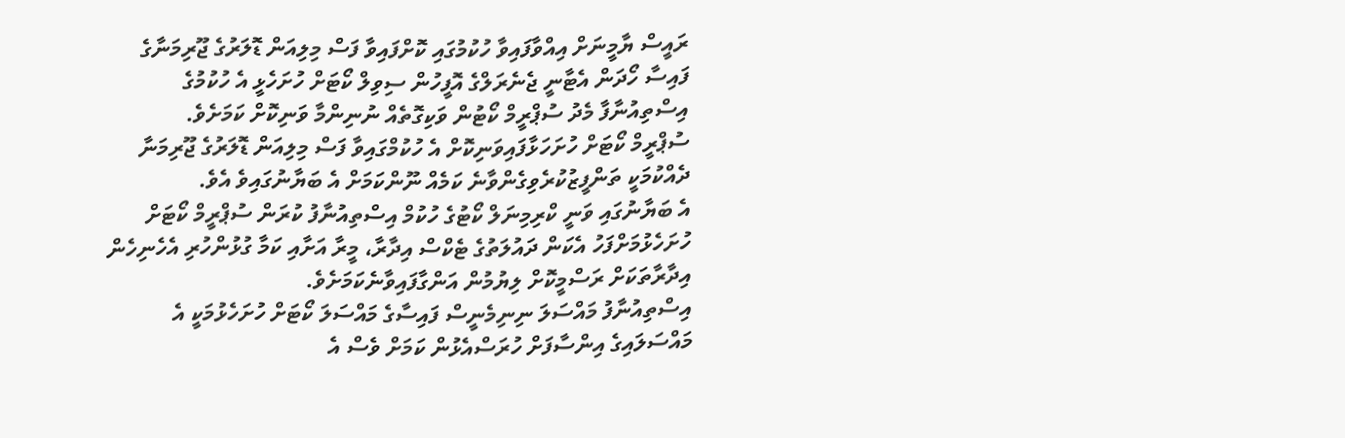ރައީސް ޔާމީނަށް އިއްވާފައިވާ ހުކުމުގައި ކޮށްފައިވާ ފަސް މިލިއަން ޑޮލަރުގެ ޖޫރިމަނާގެ ފައިސާ ހޯދަން އެޓާނީ ޖެނެރަލްގެ އޮފީހުން ސިވިލް ކޯޓަށް ހުށަހެޅީ އެ ހުކުމުގެ އިސްތިއުނާފާ މެދު ސުޕްރީމް ކޯޓުން ވަކިގޮތެއް ނުނިންމާ ވަނިކޮށް ކަމަށެވެ.
ސުޕްރީމް ކޯޓަށް ހުށަހަޅާފައިވަނިކޮށް އެ ހުކުމްގައިވާ ފަސް މިލިއަން ޑޮލަރުގެ ޖޫރިމަނާ ދެއްކުމަކީ ތަންފީޒުކުރެވިގެންވާނެ ކަމެއް ނޫންކަމަށް އެ ބަޔާނުގައިވެ އެވެ.
އެ ބަޔާނުގައި ވަނީ ކްރިމިނަލް ކޯޓުގެ ހުކުމް އިސްތިއުނާފު ކުރަން ސުޕްރީމް ކޯޓަށް ހުށަހެޅުމަށްފަހު އެކަން ދައުލަތުގެ ޓެކްސް އިދާރާ، މީރާ އަށާއި ކަމާ ގުޅުންހުރި އެހެނިހެން އިދާރާތަކަށް ރަސްމީކޮށް ލިޔުމުން އަންގާފައިވާނެކަމަށެވެ.
އިސްތިއުނާފު މައްސަލަ ނިނިމެނީސް ފައިސާގެ މައްސަލަ ކޯޓަށް ހުށަހެޅުމަކީ އެ މައްސަލައިގެ އިންސާފަށް ހުރަސްއެޅުން ކަމަށް ވެސް އެ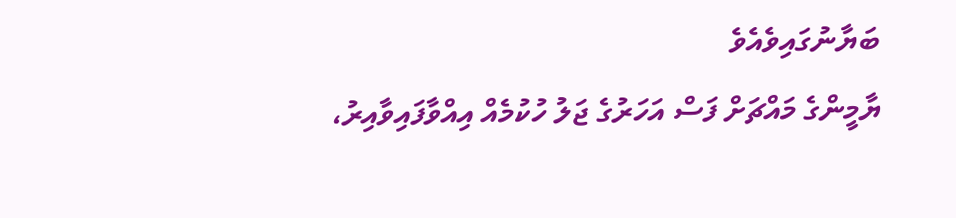ބަޔާނުގައިވެއެވެ
ޔާމީންގެ މައްޗަށް ފަސް އަހަރުގެ ޖަލު ހުކުމެއް އިއްވާފައިވާއިރު،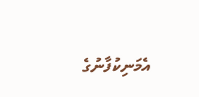އެމަނިކުފާނުގެ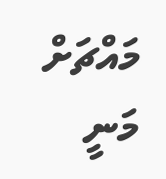މައްޗަށް މަނީ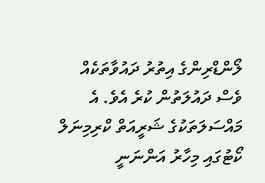ލޯންޑްރިންގެ އިތުރު ދައުވާތަކެއް ވެސް ދައުލަތުން ކުރެ އެވެ. އެ މައްސަލަތަކުގެ ޝަރީއަތް ކްރިމިނަލް ކޯޓުގައި މިހާރު އަންނަނީ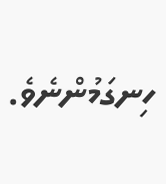ހިނގަމުންނެވެ.